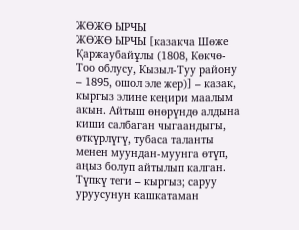ЖӨЖӨ ЫРЧЫ
ЖӨЖӨ ЫРЧЫ [казакча Шөже Қаржаубайұлы (1808, Көкчө-Тоо облусу, Кызыл-Туу району – 1895, ошол эле жер)] – казак, кыргыз элине кеңири маалым акын. Айтыш өнөрүндө алдына киши салбаган чыгаандыгы, өткүрлүгү, тубаса таланты менен муундан-муунга өтүп, аңыз болуп айтылып калган. Түпкү теги – кыргыз; саруу уруусунун кашкатаман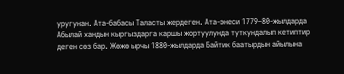уругунан. Ата-бабасы Таласты жердеген. Ата-энеси 1779–80-жылдарда Абылай хандын кыргыздарга каршы жортуулунда туткундалып кетиптир деген сөз бар. Жөжө ырчы 1880-жылдарда Байтик баатырдын айылына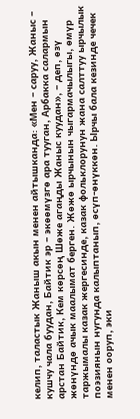келип, таластык Жаныш акын менен айтышканда: «Мен – саруу, Жаныс – кушчу чала буудан, Байтик эр – экөөмүзгө ара тууган, Арбакка салармын арстан Байтик, Кем көрсөң Шөже агаңды Жаныс куудан», – деп, өзү жөнүндө ачык маалымат берген. Жөжө ырчынын чыгармачылыгы, өмүр таржымалы казак жергесинде, казак фольклорунун жана салттуу ырчылык поэзиянын нугунда калыптанып, өсүп-өнүккөн. Ырчы бала кезинде чечек менен ооруп, эки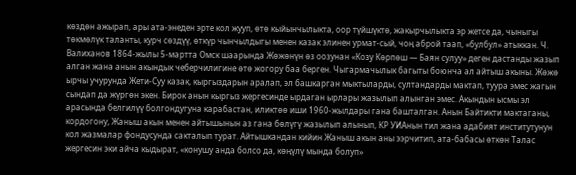көздөн ажырап, ары ата-энеден эрте кол жууп, өтө кыйынчылыкта, оор түйшүктө, жакырчылыкта эр жетсе да, чыныгы төкмөлүк таланты, курч сөздүү, өткүр чынчылдыгы менен казак элинен урмат-сый, чоң аброй таап, «булбул» атыккан. Ч. Валиханов 1864-жылы 5-мартта Омск шаарында Жөжөнүн өз оозунан «Козу Көрпөш — Баян сулуу» деген дастанды жазып алган жана анын акындык чеберчилигине өтө жогору баа берген. Чыгармачылык багыты боюнча ал айтыш акыны. Жөжө ырчы учурунда Жети-Суу казак, кыргыздарын аралап, эл башкарган мыктыларды, султандарды мактап, туура эмес жагын сындап да жүргөн экен. Бирок анын кыргыз жергесинде ырдаган ырлары жазылып алынган эмес. Акындын ысмы эл арасында белгилүү болгондугуна карабастан, иликтөө иши 1960-жылдары гана башталган. Анын Байтикти мактаганы, кордогону, Жаныш акын менен айтышынын аз гана бөлүгү жазылып алынып, КР УИАнын тил жана адабият институтунун кол жазмалар фондусунда сакталып турат. Айтышкандан кийин Жаныш акын аны ээрчитип, ата-бабасы өткөн Талас жергесин эки айча кыдырат, «конушу анда болсо да, көңүлү мында болуп»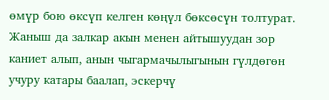өмүр бою өксүп келген көңүл бөксөсүн толтурат. Жаныш да залкар акын менен айтышуудан зор каниет алып, анын чыгармачылыгынын гүлдөгөн учуру катары баалап, эскерчү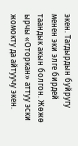экен. Тагдырдын буйругу менен эки элге бирдей таандык акын болгон. Жөжө ырчы «Оторкан» аттуу эски жомокту да айтуучу экен.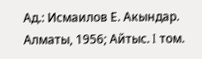Ад.: Исмаилов Е. Акындар. Алматы, 1956; Айтыс. I том.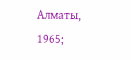Алматы, 1965;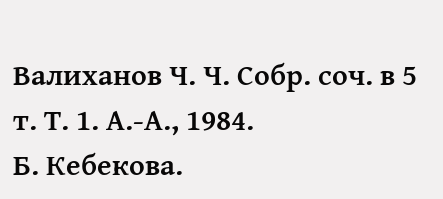Валиханов Ч. Ч. Собр. соч. в 5 т. Т. 1. А.-А., 1984.
Б. Кебекова.